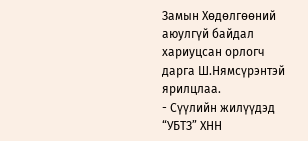Замын Хөдөлгөөний аюулгүй байдал хариуцсан орлогч дарга Ш.Нямсүрэнтэй ярилцлаа.
- Сүүлийн жилүүдэд “УБТЗ” ХНН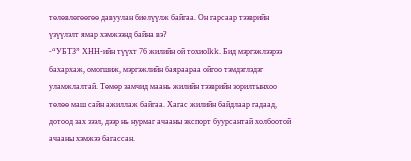төлөвлөгөөгөө давуулан биелүүлж байгаа. Он гарсаар тээврийн үзүүлэлт ямар хэмжээнд байна вэ?
-“УБТЗ” ХНН-ийн түүхт 76 жилийн ой тохиоlkk. Бид мэргэжлээрээ бахархаж, омогшиж, мэргэжлийн баяраараа ойгоо тэмдэглэдэг уламжлалтай. Төмөр замчид маань жилийн тээврийн зорилтынхоо төлөө маш сайн ажиллаж байгаа. Хагас жилийн байдлаар гадаад, дотоод зах зээл, дээр нь нурмаг ачааны экспорт буурсантай холбоотой ачааны хэмжээ багассан.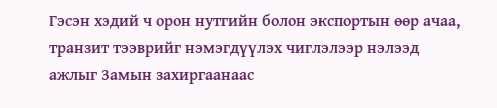Гэсэн хэдий ч орон нутгийн болон экспортын өөр ачаа, транзит тээврийг нэмэгдүүлэх чиглэлээр нэлээд ажлыг Замын захиргаанаас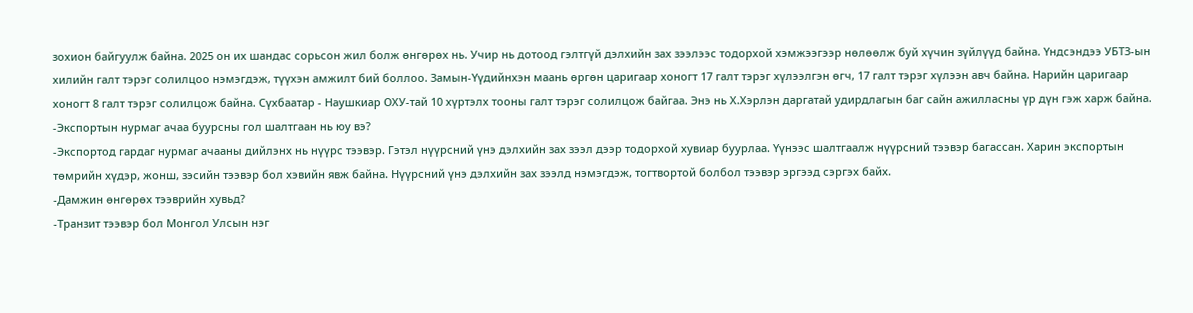зохион байгуулж байна. 2025 он их шандас сорьсон жил болж өнгөрөх нь. Учир нь дотоод гэлтгүй дэлхийн зах зээлээс тодорхой хэмжээгээр нөлөөлж буй хүчин зүйлүүд байна. Үндсэндээ УБТЗ-ын хилийн галт тэрэг солилцоо нэмэгдэж, түүхэн амжилт бий боллоо. Замын-Үүдийнхэн маань өргөн царигаар хоногт 17 галт тэрэг хүлээлгэн өгч, 17 галт тэрэг хүлээн авч байна. Нарийн царигаар хоногт 8 галт тэрэг солилцож байна. Сүхбаатар - Наушкиар ОХУ-тай 10 хүртэлх тооны галт тэрэг солилцож байгаа. Энэ нь Х.Хэрлэн даргатай удирдлагын баг сайн ажилласны үр дүн гэж харж байна.
-Экспортын нурмаг ачаа буурсны гол шалтгаан нь юу вэ?
-Экспортод гардаг нурмаг ачааны дийлэнх нь нүүрс тээвэр. Гэтэл нүүрсний үнэ дэлхийн зах зээл дээр тодорхой хувиар буурлаа. Үүнээс шалтгаалж нүүрсний тээвэр багассан. Харин экспортын төмрийн хүдэр, жонш, зэсийн тээвэр бол хэвийн явж байна. Нүүрсний үнэ дэлхийн зах зээлд нэмэгдэж, тогтвортой болбол тээвэр эргээд сэргэх байх.
-Дамжин өнгөрөх тээврийн хувьд?
-Транзит тээвэр бол Монгол Улсын нэг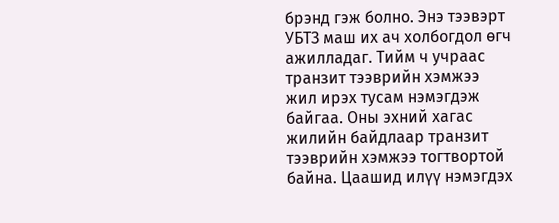брэнд гэж болно. Энэ тээвэрт УБТЗ маш их ач холбогдол өгч ажилладаг. Тийм ч учраас транзит тээврийн хэмжээ жил ирэх тусам нэмэгдэж байгаа. Оны эхний хагас жилийн байдлаар транзит тээврийн хэмжээ тогтвортой байна. Цаашид илүү нэмэгдэх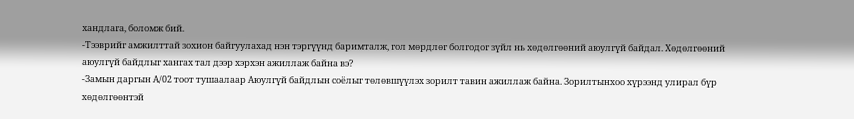хандлага, боломж бий.
-Тээврийг амжилттай зохион байгуулахад нэн тэргүүнд баримталж, гол мөрдлөг болгодог зүйл нь хөдөлгөөний аюулгүй байдал. Хөдөлгөөний аюулгүй байдлыг хангах тал дээр хэрхэн ажиллаж байна вэ?
-Замын даргын А/02 тоот тушаалаар Аюулгүй байдлын соёлыг төлөвшүүлэх зорилт тавин ажиллаж байна. Зорилтынхоо хүрээнд улирал бүр хөдөлгөөнтэй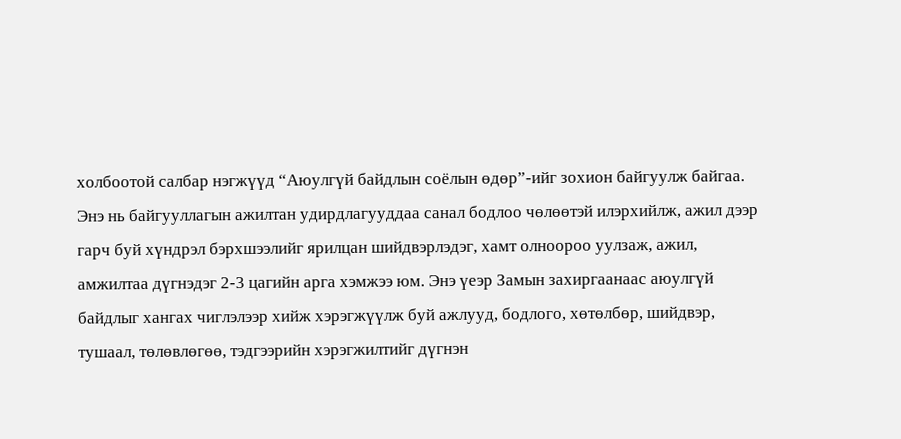холбоотой салбар нэгжүүд “Аюулгүй байдлын соёлын өдөр”-ийг зохион байгуулж байгаа. Энэ нь байгууллагын ажилтан удирдлагууддаа санал бодлоо чөлөөтэй илэрхийлж, ажил дээр гарч буй хүндрэл бэрхшээлийг ярилцан шийдвэрлэдэг, хамт олноороо уулзаж, ажил, амжилтаа дүгнэдэг 2-3 цагийн арга хэмжээ юм. Энэ үеэр Замын захиргаанаас аюулгүй байдлыг хангах чиглэлээр хийж хэрэгжүүлж буй ажлууд, бодлого, хөтөлбөр, шийдвэр, тушаал, төлөвлөгөө, тэдгээрийн хэрэгжилтийг дүгнэн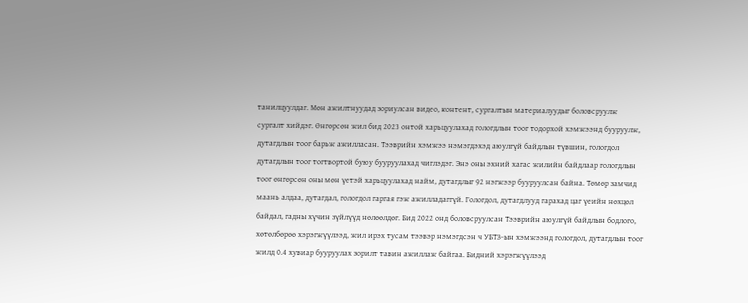танилцуулдаг. Мөн ажилтнуудад зориулсан видео, контент, сургалтын материалуудыг боловсруулж сургалт хийдэг. Өнгөрсөн жил бид 2023 онтой харьцуулахад гологдлын тоог тодорхой хэмжээнд бууруулж, дутагдлын тоог барьж ажилласан. Тээврийн хэмжээ нэмэгдэхэд аюулгүй байдлын түвшин, гологдол дутагдлын тоог тогтвортой буюу бууруулахад чиглэдэг. Энэ оны эхний хагас жилийн байдлаар гологдлын тоог өнгөрсөн оны мөн үетэй харьцуулахад найм, дутагдлыг 92 нэгжээр бууруулсан байна. Төмөр замчид маань алдаа, дутагдал, гологдол гаргая гэж ажилладаггүй. Гологдол, дутагдлууд гарахад цаг үеийн нөхцөл байдал, гадны хүчин зүйлүүд нөлөөлдөг. Бид 2022 онд боловсруулсан Тээврийн аюулгүй байдлын бодлого, хөтөлбөрөө хэрэгжүүлээд, жил ирэх тусам тээвэр нэмэгдсэн ч УБТЗ-ын хэмжээнд гологдол, дутагдлын тоог жилд 0.4 хувиар бууруулах зорилт тавин ажиллаж байгаа. Бидний хэрэгжүүлээд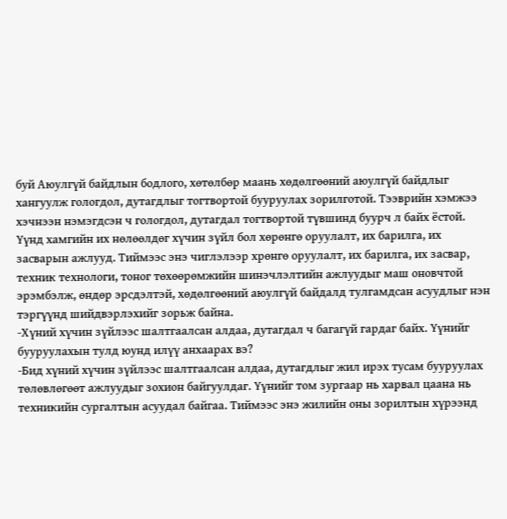буй Аюулгүй байдлын бодлого, хөтөлбөр маань хөдөлгөөний аюулгүй байдлыг хангуулж гологдол, дутагдлыг тогтвортой бууруулах зорилготой. Тээврийн хэмжээ хэчнээн нэмэгдсэн ч гологдол, дутагдал тогтвортой түвшинд буурч л байх ёстой. Үүнд хамгийн их нөлөөлдөг хүчин зүйл бол хөрөнгө оруулалт, их барилга, их засварын ажлууд. Тиймээс энэ чиглэлээр хрөнгө оруулалт, их барилга, их засвар, техник технологи, тоног төхөөрөмжийн шинэчлэлтийн ажлуудыг маш оновчтой эрэмбэлж, өндөр эрсдэлтэй, хөдөлгөөний аюулгүй байдалд тулгамдсан асуудлыг нэн тэргүүнд шийдвэрлэхийг зорьж байна.
-Хүний хүчин зүйлээс шалтгаалсан алдаа, дутагдал ч багагүй гардаг байх. Үүнийг бууруулахын тулд юунд илүү анхаарах вэ?
-Бид хүний хүчин зүйлээс шалтгаалсан алдаа, дутагдлыг жил ирэх тусам бууруулах төлөвлөгөөт ажлуудыг зохион байгуулдаг. Үүнийг том зургаар нь харвал цаана нь техникийн сургалтын асуудал байгаа. Тиймээс энэ жилийн оны зорилтын хүрээнд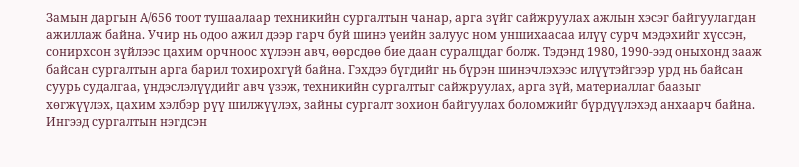Замын даргын А/656 тоот тушаалаар техникийн сургалтын чанар, арга зүйг сайжруулах ажлын хэсэг байгуулагдан ажиллаж байна. Учир нь одоо ажил дээр гарч буй шинэ үеийн залуус ном уншихаасаа илүү сурч мэдэхийг хүссэн, сонирхсон зүйлээс цахим орчноос хүлээн авч, өөрсдөө бие даан суралцдаг болж. Тэдэнд 1980, 1990-ээд оныхонд зааж байсан сургалтын арга барил тохирохгүй байна. Гэхдээ бүгдийг нь бүрэн шинэчлэхээс илүүтэйгээр урд нь байсан суурь судалгаа, үндэслэлүүдийг авч үзэж, техникийн сургалтыг сайжруулах, арга зүй, материаллаг баазыг хөгжүүлэх, цахим хэлбэр рүү шилжүүлэх, зайны сургалт зохион байгуулах боломжийг бүрдүүлэхэд анхаарч байна. Ингээд сургалтын нэгдсэн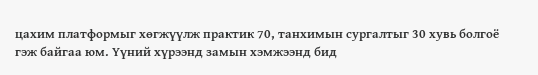цахим платформыг хөгжүүлж практик 70, танхимын сургалтыг 30 хувь болгоё гэж байгаа юм. Үүний хүрээнд замын хэмжээнд бид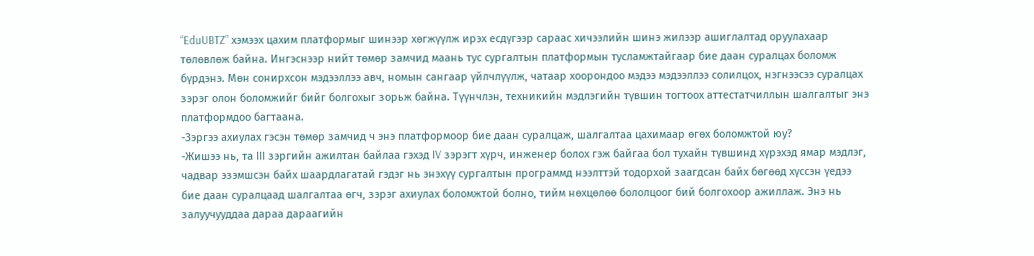“EduUBTZ” хэмээх цахим платформыг шинээр хөгжүүлж ирэх есдүгээр сараас хичээлийн шинэ жилээр ашиглалтад оруулахаар төлөвлөж байна. Ингэснээр нийт төмөр замчид маань тус сургалтын платформын тусламжтайгаар бие даан суралцах боломж бүрдэнэ. Мөн сонирхсон мэдээллээ авч, номын сангаар үйлчлүүлж, чатаар хоорондоо мэдээ мэдээллээ солилцох, нэгнээсээ суралцах зэрэг олон боломжийг бийг болгохыг зорьж байна. Түүнчлэн, техникийн мэдлэгийн түвшин тогтоох аттестатчиллын шалгалтыг энэ платформдоо багтаана.
-Зэргээ ахиулах гэсэн төмөр замчид ч энэ платформоор бие даан суралцаж, шалгалтаа цахимаар өгөх боломжтой юу?
-Жишээ нь, та III зэргийн ажилтан байлаа гэхэд IV зэрэгт хүрч, инженер болох гэж байгаа бол тухайн түвшинд хүрэхэд ямар мэдлэг, чадвар эзэмшсэн байх шаардлагатай гэдэг нь энэхүү сургалтын программд нээлттэй тодорхой заагдсан байх бөгөөд хүссэн үедээ бие даан суралцаад шалгалтаа өгч, зэрэг ахиулах боломжтой болно, тийм нөхцөлөө бололцоог бий болгохоор ажиллаж. Энэ нь залуучууддаа дараа дараагийн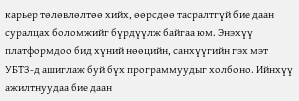карьер төлөвлөлтөө хийх, өөрсдөө тасралтгүй бие даан суралцах боломжийг бүрдүүлж байгаа юм. Энэхүү платформдоо бид хүний нөөцийн, санхүүгийн гэх мэт УБТЗ-д ашиглаж буй бүх программуудыг холбоно. Ийнхүү ажилтнуудаа бие даан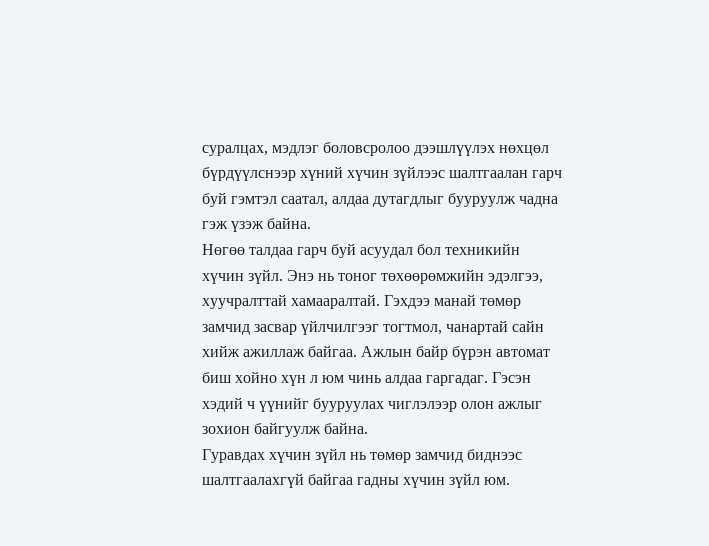суралцах, мэдлэг боловсролоо дээшлүүлэх нөхцөл бүрдүүлснээр хүний хүчин зүйлээс шалтгаалан гарч буй гэмтэл саатал, алдаа дутагдлыг бууруулж чадна гэж үзэж байна.
Нөгөө талдаа гарч буй асуудал бол техникийн хүчин зүйл. Энэ нь тоног төхөөрөмжийн эдэлгээ, хуучралттай хамааралтай. Гэхдээ манай төмөр замчид засвар үйлчилгээг тогтмол, чанартай сайн хийж ажиллаж байгаа. Ажлын байр бүрэн автомат биш хойно хүн л юм чинь алдаа гаргадаг. Гэсэн хэдий ч үүнийг бууруулах чиглэлээр олон ажлыг зохион байгуулж байна.
Гуравдах хүчин зүйл нь төмөр замчид биднээс шалтгаалахгүй байгаа гадны хүчин зүйл юм.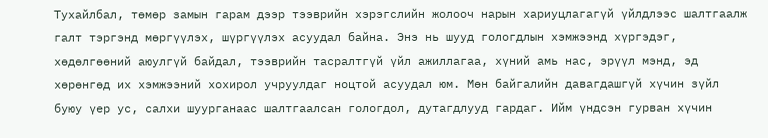Тухайлбал, төмөр замын гарам дээр тээврийн хэрэгслийн жолооч нарын хариуцлагагүй үйлдлээс шалтгаалж галт тэргэнд мөргүүлэх, шүргүүлэх асуудал байна. Энэ нь шууд гологдлын хэмжээнд хүргэдэг, хөдөлгөөний аюулгүй байдал, тээврийн тасралтгүй үйл ажиллагаа, хүний амь нас, эрүүл мэнд, эд хөрөнгөд их хэмжээний хохирол учруулдаг ноцтой асуудал юм. Мөн байгалийн давагдашгүй хүчин зүйл буюу үер ус, салхи шуурганаас шалтгаалсан гологдол, дутагдлууд гардаг. Ийм үндсэн гурван хүчин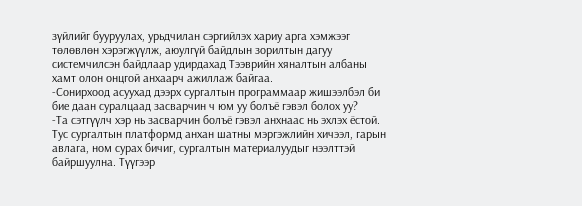зүйлийг бууруулах, урьдчилан сэргийлэх хариу арга хэмжээг төлөвлөн хэрэгжүүлж, аюулгүй байдлын зорилтын дагуу системчилсэн байдлаар удирдахад Тээврийн хяналтын албаны хамт олон онцгой анхаарч ажиллаж байгаа.
-Сонирхоод асуухад дээрх сургалтын программаар жишээлбэл би бие даан суралцаад засварчин ч юм уу болъё гэвэл болох уу?
-Та сэтгүүлч хэр нь засварчин болъё гэвэл анхнаас нь эхлэх ёстой. Тус сургалтын платформд анхан шатны мэргэжлийн хичээл, гарын авлага, ном сурах бичиг, сургалтын материалуудыг нээлттэй байршуулна. Түүгээр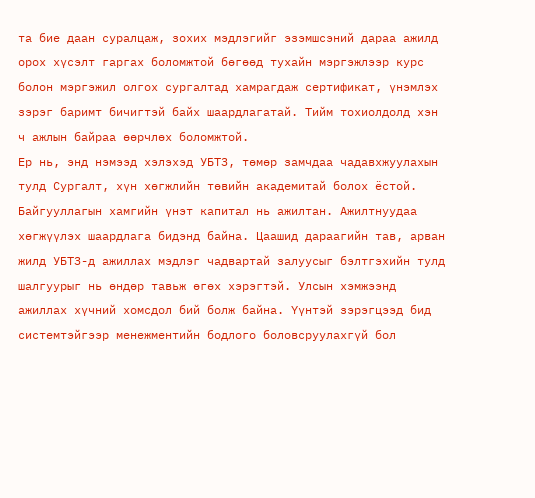та бие даан суралцаж, зохих мэдлэгийг эзэмшсэний дараа ажилд орох хүсэлт гаргах боломжтой бөгөөд тухайн мэргэжлээр курс болон мэргэжил олгох сургалтад хамрагдаж сертификат, үнэмлэх зэрэг баримт бичигтэй байх шаардлагатай. Тийм тохиолдолд хэн ч ажлын байраа өөрчлөх боломжтой.
Ер нь, энд нэмээд хэлэхэд УБТЗ, төмөр замчдаа чадавхжуулахын тулд Сургалт, хүн хөгжлийн төвийн академитай болох ёстой. Байгууллагын хамгийн үнэт капитал нь ажилтан. Ажилтнуудаа хөгжүүлэх шаардлага бидэнд байна. Цаашид дараагийн тав, арван жилд УБТЗ-д ажиллах мэдлэг чадвартай залуусыг бэлтгэхийн тулд шалгуурыг нь өндөр тавьж өгөх хэрэгтэй. Улсын хэмжээнд ажиллах хүчний хомсдол бий болж байна. Үүнтэй зэрэгцээд бид системтэйгээр менежментийн бодлого боловсруулахгүй бол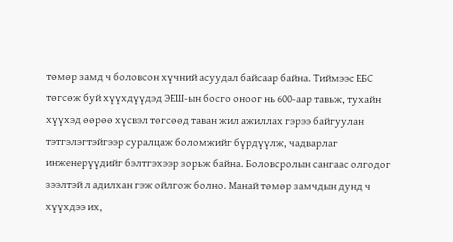төмөр замд ч боловсон хүчний асуудал байсаар байна. Тиймээс ЕБС төгсөж буй хүүхдүүдэд ЭЕШ-ын босго оноог нь 600-аар тавьж, тухайн хүүхэд өөрөө хүсвэл төгсөөд таван жил ажиллах гэрээ байгуулан тэтгэлэгтэйгээр суралцаж боломжийг бүрдүүлж, чадварлаг инженерүүдийг бэлтгэхээр зорьж байна. Боловсролын сангаас олгодог зээлтэй л адилхан гэж ойлгож болно. Манай төмөр замчдын дунд ч хүүхдээ их,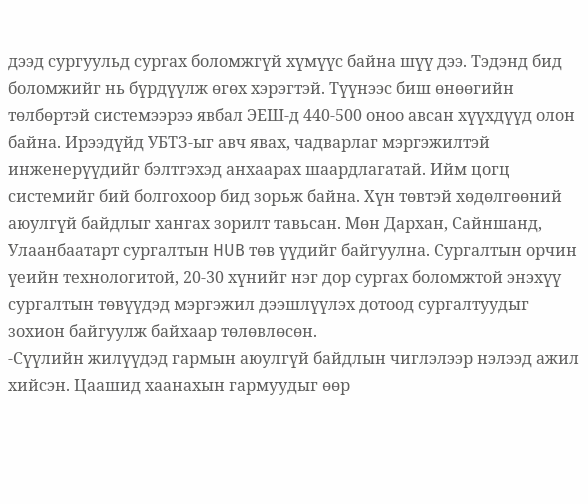дээд сургуульд сургах боломжгүй хүмүүс байна шүү дээ. Тэдэнд бид боломжийг нь бүрдүүлж өгөх хэрэгтэй. Түүнээс биш өнөөгийн төлбөртэй системээрээ явбал ЭЕШ-д 440-500 оноо авсан хүүхдүүд олон байна. Ирээдүйд УБТЗ-ыг авч явах, чадварлаг мэргэжилтэй инженерүүдийг бэлтгэхэд анхаарах шаардлагатай. Ийм цогц системийг бий болгохоор бид зорьж байна. Хүн төвтэй хөдөлгөөний аюулгүй байдлыг хангах зорилт тавьсан. Мөн Дархан, Сайншанд, Улаанбаатарт сургалтын HUB төв үүдийг байгуулна. Сургалтын орчин үеийн технологитой, 20-30 хүнийг нэг дор сургах боломжтой энэхүү сургалтын төвүүдэд мэргэжил дээшлүүлэх дотоод сургалтуудыг зохион байгуулж байхаар төлөвлөсөн.
-Сүүлийн жилүүдэд гармын аюулгүй байдлын чиглэлээр нэлээд ажил хийсэн. Цаашид хаанахын гармуудыг өөр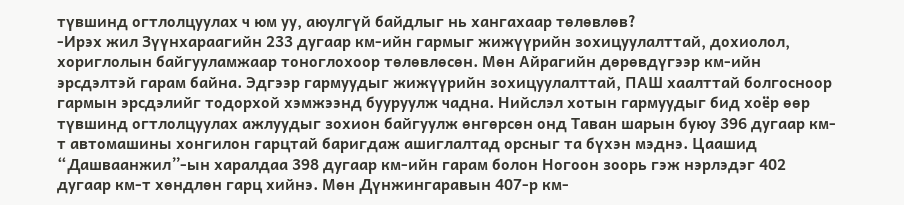түвшинд огтлолцуулах ч юм уу, аюулгүй байдлыг нь хангахаар төлөвлөв?
-Ирэх жил Зүүнхараагийн 233 дугаар км-ийн гармыг жижүүрийн зохицуулалттай, дохиолол, хориглолын байгууламжаар тоноглохоор төлөвлөсөн. Мөн Айрагийн дөрөвдүгээр км-ийн эрсдэлтэй гарам байна. Эдгээр гармуудыг жижүүрийн зохицуулалттай, ПАШ хаалттай болгосноор гармын эрсдэлийг тодорхой хэмжээнд бууруулж чадна. Нийслэл хотын гармуудыг бид хоёр өөр түвшинд огтлолцуулах ажлуудыг зохион байгуулж өнгөрсөн онд Таван шарын буюу 396 дугаар км-т автомашины хонгилон гарцтай баригдаж ашиглалтад орсныг та бүхэн мэднэ. Цаашид “Дашваанжил”-ын харалдаа 398 дугаар км-ийн гарам болон Ногоон зоорь гэж нэрлэдэг 402 дугаар км-т хөндлөн гарц хийнэ. Мөн Дүнжингаравын 407-р км-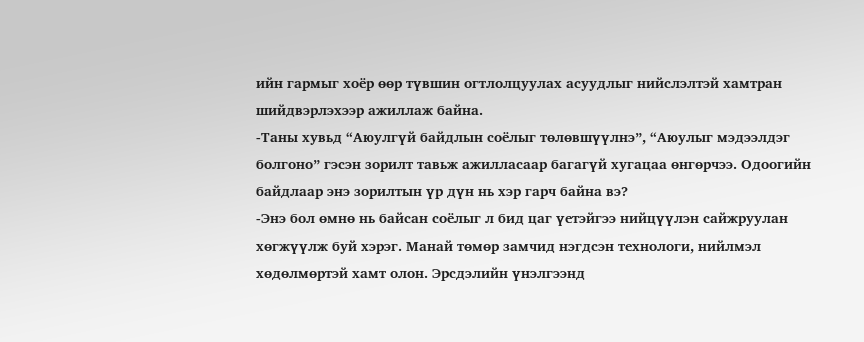ийн гармыг хоёр өөр түвшин огтлолцуулах асуудлыг нийслэлтэй хамтран шийдвэрлэхээр ажиллаж байна.
-Таны хувьд “Аюулгүй байдлын соёлыг төлөвшүүлнэ”, “Аюулыг мэдээлдэг болгоно” гэсэн зорилт тавьж ажилласаар багагүй хугацаа өнгөрчээ. Одоогийн байдлаар энэ зорилтын үр дүн нь хэр гарч байна вэ?
-Энэ бол өмнө нь байсан соёлыг л бид цаг үетэйгээ нийцүүлэн сайжруулан хөгжүүлж буй хэрэг. Манай төмөр замчид нэгдсэн технологи, нийлмэл хөдөлмөртэй хамт олон. Эрсдэлийн үнэлгээнд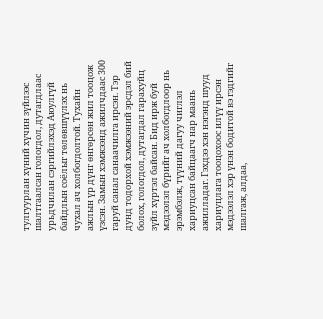тулгуурлан хүний хүчин зүйлээс шалтгаалсан гологдол, дутагдлаас урьдчилан сэргийлэхэд Аюулгүй байдлын соёлыг төлөвшүүлэх нь чухал ач холбогдолтой. Тухайн ажлын үр дүнг өнгөрсөн жил тооцож үзсэн. Замын хэмжээнд ажилчдаас 300 гаруй санал санаачилга ирсэн. Тэр дунд тодорхой хэмжээний эрсдэл бий болох, гологдол, дутагдал гарахуйц зүйл хүртэл байсан. Бид ирж буй мэдээлэл бүрийг ач холбогдлоор нь эрэмбэлж, түүний дагуу чиглэл хариуцсан байцаагч нар маань ажилладаг. Гэхдээ хэн нэгэнд шууд хариуцлага тооцохоос илүү ирсэн мэдээлэл хэр үнэн бодитой вэ гэдгийг шалгаж, алдаа,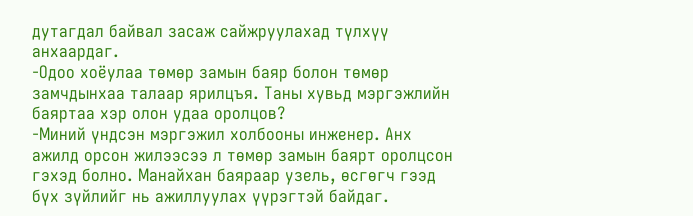дутагдал байвал засаж сайжруулахад түлхүү анхаардаг.
-Одоо хоёулаа төмөр замын баяр болон төмөр замчдынхаа талаар ярилцъя. Таны хувьд мэргэжлийн баяртаа хэр олон удаа оролцов?
-Миний үндсэн мэргэжил холбооны инженер. Анх ажилд орсон жилээсээ л төмөр замын баярт оролцсон гэхэд болно. Манайхан баяраар узель, өсгөгч гээд бүх зүйлийг нь ажиллуулах үүрэгтэй байдаг.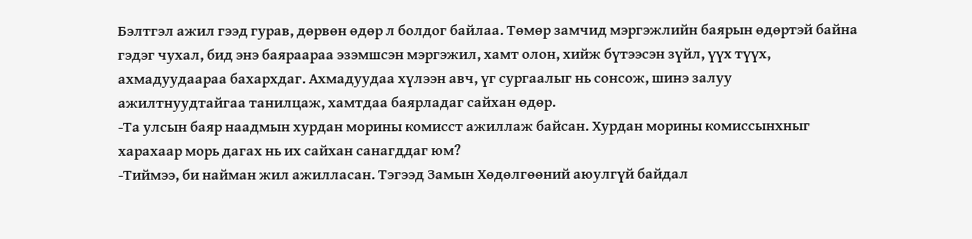Бэлтгэл ажил гээд гурав, дөрвөн өдөр л болдог байлаа. Төмөр замчид мэргэжлийн баярын өдөртэй байна гэдэг чухал, бид энэ баяраараа эзэмшсэн мэргэжил, хамт олон, хийж бүтээсэн зүйл, үүх түүх, ахмадуудаараа бахархдаг. Ахмадуудаа хүлээн авч, үг сургаалыг нь сонсож, шинэ залуу ажилтнуудтайгаа танилцаж, хамтдаа баярладаг сайхан өдөр.
-Та улсын баяр наадмын хурдан морины комисст ажиллаж байсан. Хурдан морины комиссынхныг харахаар морь дагах нь их сайхан санагддаг юм?
-Тиймээ, би найман жил ажилласан. Тэгээд Замын Хөдөлгөөний аюулгүй байдал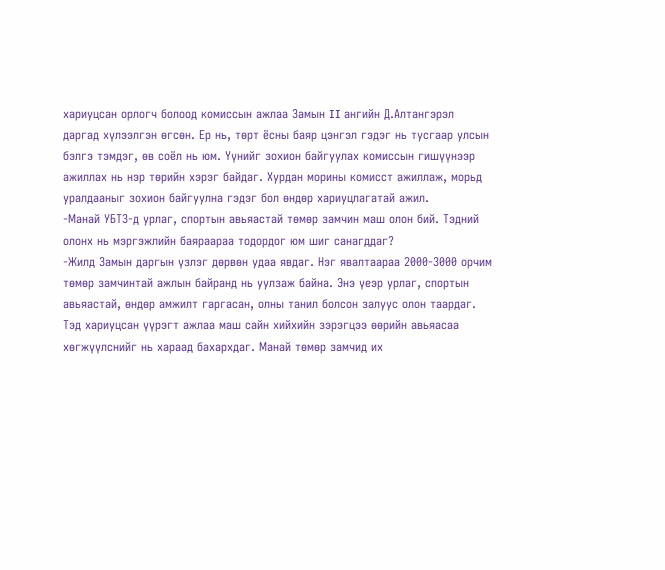хариуцсан орлогч болоод комиссын ажлаа Замын II ангийн Д.Алтангэрэл даргад хүлээлгэн өгсөн. Ер нь, төрт ёсны баяр цэнгэл гэдэг нь тусгаар улсын бэлгэ тэмдэг, өв соёл нь юм. Үүнийг зохион байгуулах комиссын гишүүнээр ажиллах нь нэр төрийн хэрэг байдаг. Хурдан морины комисст ажиллаж, морьд уралдааныг зохион байгуулна гэдэг бол өндөр хариуцлагатай ажил.
-Манай УБТЗ-д урлаг, спортын авьяастай төмөр замчин маш олон бий. Тэдний олонх нь мэргэжлийн баяраараа тодордог юм шиг санагддаг?
-Жилд Замын даргын үзлэг дөрвөн удаа явдаг. Нэг явалтаараа 2000-3000 орчим төмөр замчинтай ажлын байранд нь уулзаж байна. Энэ үеэр урлаг, спортын авьяастай, өндөр амжилт гаргасан, олны танил болсон залуус олон таардаг. Тэд хариуцсан үүрэгт ажлаа маш сайн хийхийн зэрэгцээ өөрийн авьяасаа хөгжүүлснийг нь хараад бахархдаг. Манай төмөр замчид их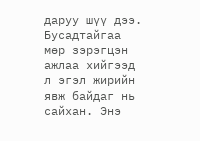даруу шүү дээ. Бусадтайгаа мөр зэрэгцэн ажлаа хийгээд л эгэл жирийн явж байдаг нь сайхан. Энэ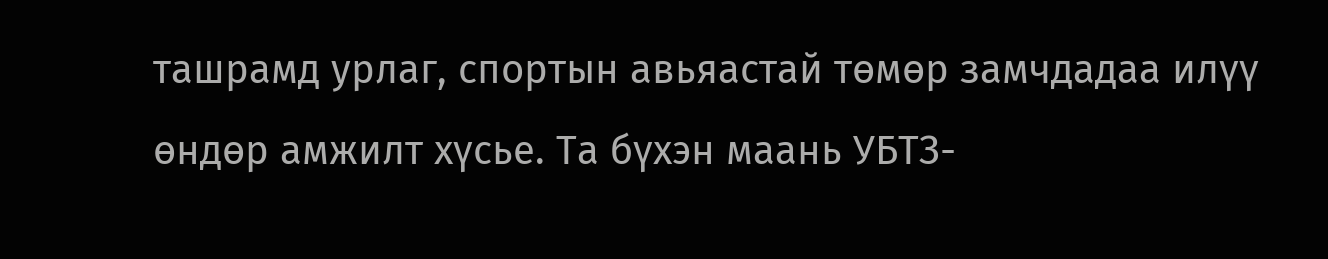ташрамд урлаг, спортын авьяастай төмөр замчдадаа илүү өндөр амжилт хүсье. Та бүхэн маань УБТЗ-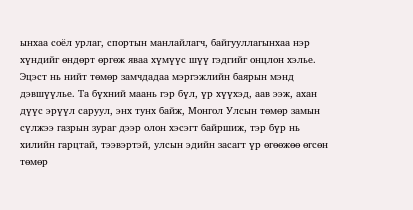ынхаа соёл урлаг, спортын манлайлагч, байгууллагынхаа нэр хүндийг өндөрт өргөж яваа хүмүүс шүү гэдгийг онцлон хэлье.
Эцэст нь нийт төмөр замчдадаа мэргэжлийн баярын мэнд дэвшүүлье. Та бүхний маань гэр бүл, үр хүүхэд, аав ээж, ахан дүүс эрүүл саруул, энх тунх байж, Монгол Улсын төмөр замын сүлжээ газрын зураг дээр олон хэсэгт байршиж, тэр бүр нь хилийн гарцтай, тээвэртэй, улсын эдийн засагт үр өгөөжөө өгсөн төмөр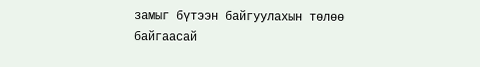замыг бүтээн байгуулахын төлөө байгаасай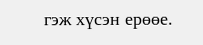гэж хүсэн ерөөе.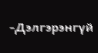-Дэлгэрэнгүй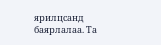ярилцсанд баярлалаа. Та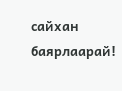сайхан баярлаарай!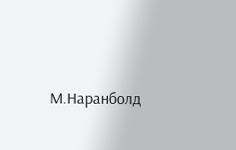М.Наранболд